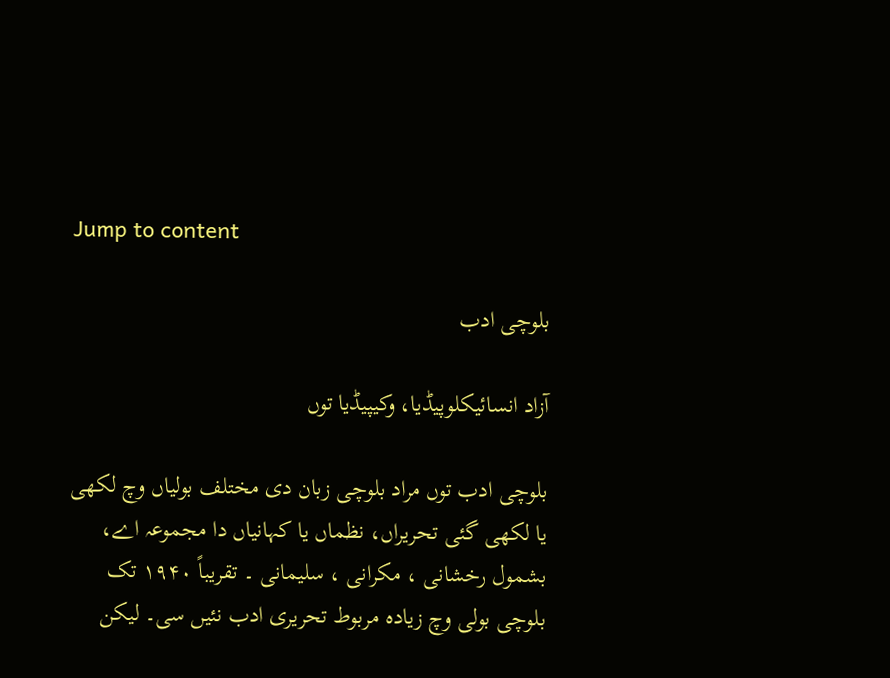Jump to content

بلوچی ادب

آزاد انسائیکلوپیڈیا، وکیپیڈیا توں

بلوچی ادب توں مراد بلوچی زبان دی مختلف بولیاں وچ لکھی یا لکھی گئی تحریراں، نظماں یا کہانیاں دا مجموعہ اے، بشمول رخشانی ، مکرانی ، سلیمانی ۔ تقریباً ۱۹۴۰ تک بلوچی بولی وچ زیادہ مربوط تحریری ادب نئيں سی۔ لیکن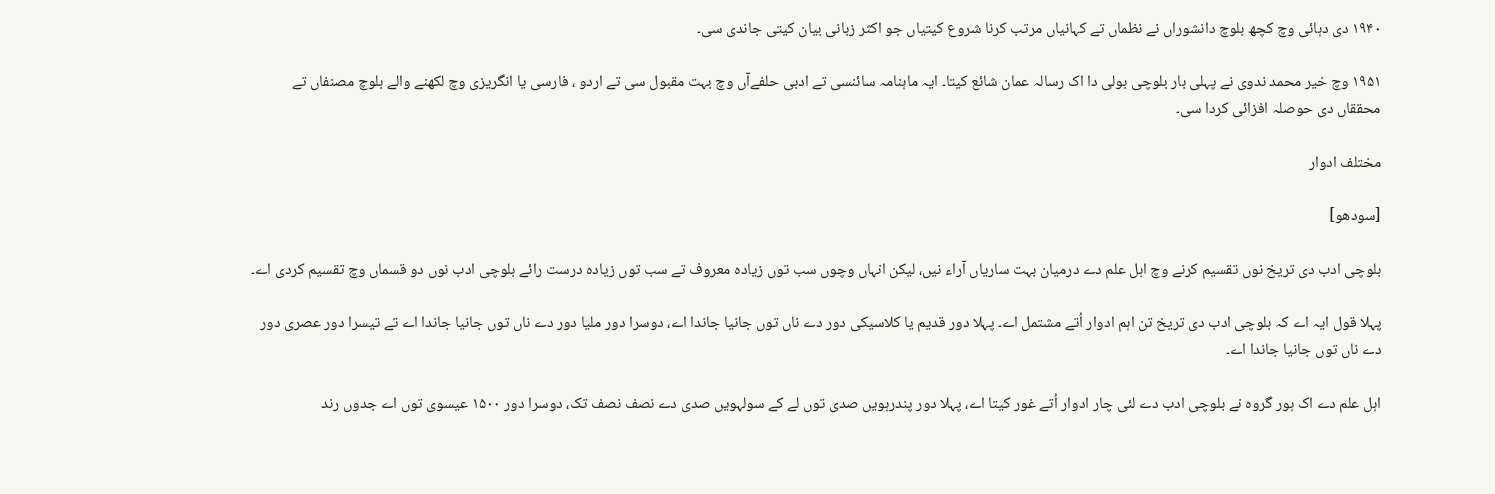۱۹۴۰ دی دہائی وچ کچھ بلوچ دانشوراں نے نظماں تے کہانیاں مرتب کرنا شروع کيتياں جو اکثر زبانی بیان کيتی جاندی سی۔

۱۹۵۱ وچ خیر محمد ندوی نے پہلی بار بلوچی بولی دا اک رسالہ عمان شائع کيتا۔ ایہ ماہنامہ سائنسی تے ادبی حلفےآں وچ بہت مقبول سی تے اردو ، فارسی یا انگریزی وچ لکھنے والے بلوچ مصنفاں تے محققاں دی حوصلہ افزائی کردا سی۔

مختلف ادوار

[سودھو]

بلوچی ادب دی تریخ نوں تقسیم کرنے وچ اہل علم دے درمیان بہت ساریاں آراء نيں، لیکن انہاں وچوں سب توں زیادہ معروف تے سب توں زیادہ درست رائے بلوچی ادب نوں دو قسماں وچ تقسیم کردی اے۔

پہلا قول ایہ اے کہ بلوچی ادب دی تریخ تن اہم ادوار اُتے مشتمل اے۔ پہلا دور قدیم یا کلاسیکی دور دے ناں توں جانیا جاندا اے، دوسرا دور ملیا دور دے ناں توں جانیا جاندا اے تے تیسرا دور عصری دور دے ناں توں جانیا جاندا اے۔

اہل علم دے اک ہور گروہ نے بلوچی ادب دے لئی چار ادوار اُتے غور کيتا اے، پہلا دور پندرہويں صدی توں لے کے سولہويں صدی دے نصف نصف تک، دوسرا دور ۱۵۰۰ عیسوی توں اے جدوں رند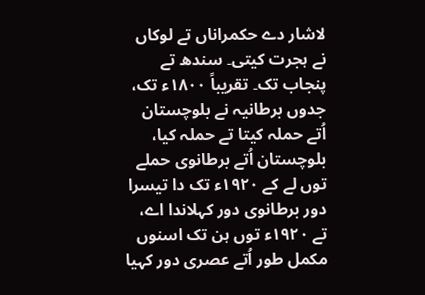لاشار دے حکمراناں تے لوکاں نے ہجرت کيتی۔ سندھ تے پنجاب تک۔ تقریباً ۱۸۰۰ء تک، جدوں برطانیہ نے بلوچستان اُتے حملہ کيتا تے حملہ کیا، بلوچستان اُتے برطانوی حملے توں لے کے ۱۹۲۰ء تک دا تیسرا دور برطانوی دور کہلاندا اے، تے ۱۹۲۰ء توں ہن تک اسنوں مکمل طور اُتے عصری دور کہیا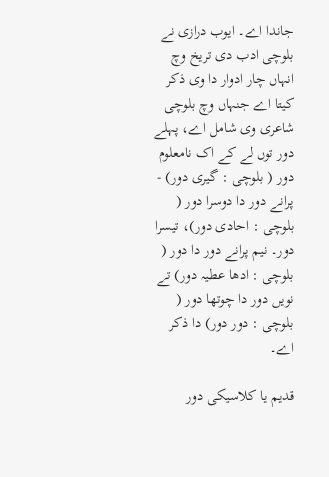جاندا اے۔ ایوب درازی نے بلوچی ادب دی تریخ وچ انہاں چار ادوار دا وی ذکر کيتا اے جنہاں وچ بلوچی شاعری وی شامل اے، پہلے دور توں لے کے اک نامعلوم دور ( بلوچی : گیری دور) - پرانے دور دا دوسرا دور ( بلوچی : احادی دور)، تیسرا دور۔ نیم پرانے دور دا دور ( بلوچی : ادھا عطیہ دور) تے نويں دور دا چوتھا دور ( بلوچی : دور دور) دا ذکر اے۔

قدیم یا کلاسیکی دور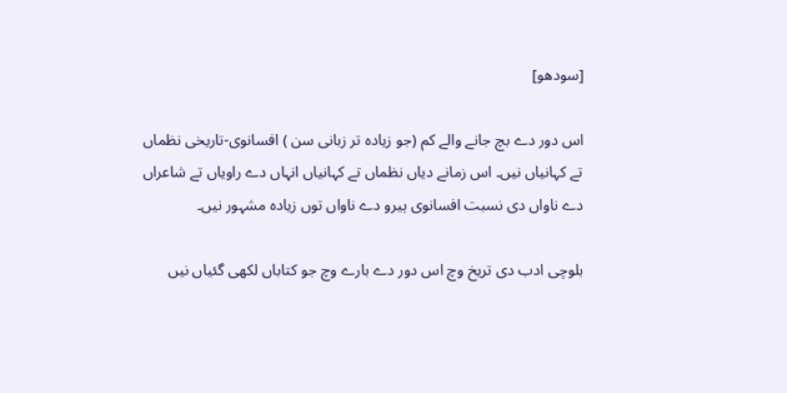[سودھو]

اس دور دے بچ جانے والے کم (جو زیادہ تر زبانی سن ) افسانوی-تاریخی نظماں تے کہانیاں نيں۔ اس زمانے دیاں نظماں تے کہانیاں انہاں دے راویاں تے شاعراں دے ناواں دی نسبت افسانوی ہیرو دے ناواں توں زیادہ مشہور نيں۔

بلوچی ادب دی تریخ وچ اس دور دے بارے وچ جو کتاباں لکھی گئیاں نيں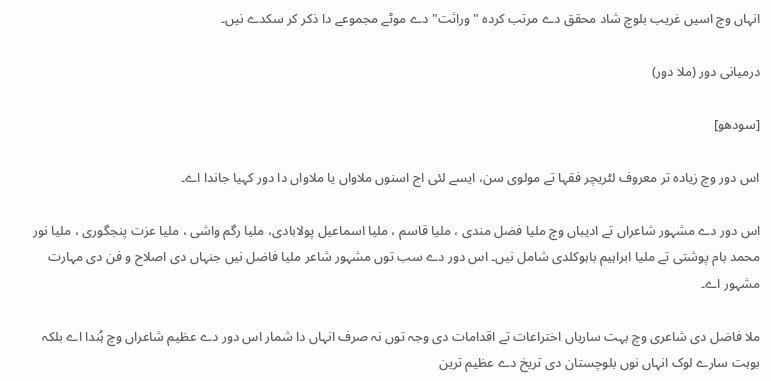انہاں وچ اسيں غریب بلوچ شاد محقق دے مرتب کردہ "وراثت" دے موٹے مجموعے دا ذکر کر سکدے نيں۔

درمیانی دور (ملا دور)

[سودھو]

اس دور وچ زیادہ تر معروف لٹریچر فقہا تے مولوی سن، ايسے لئی اج اسنوں ملاواں یا ملاواں دا دور کہیا جاندا اے۔

اس دور دے مشہور شاعراں تے ادیباں وچ ملیا فضل مندی ، ملیا قاسم ، ملیا اسماعیل پولابادی، ملیا رگم واشی ، ملیا عزت پنجگوری ، ملیا نور محمد بام پوشتی تے ملیا ابراہیم باہوکلدی شامل نيں۔ اس دور دے سب توں مشہور شاعر ملیا فاضل نيں جنہاں دی اصلاح و فن دی مہارت مشہور اے۔

ملا فاضل دی شاعری وچ بہت ساریاں اختراعات تے اقدامات دی وجہ توں نہ صرف انہاں دا شمار اس دور دے عظیم شاعراں وچ ہُندا اے بلکہ بوہت سارے لوک انہاں نوں بلوچستان دی تریخ دے عظیم ترین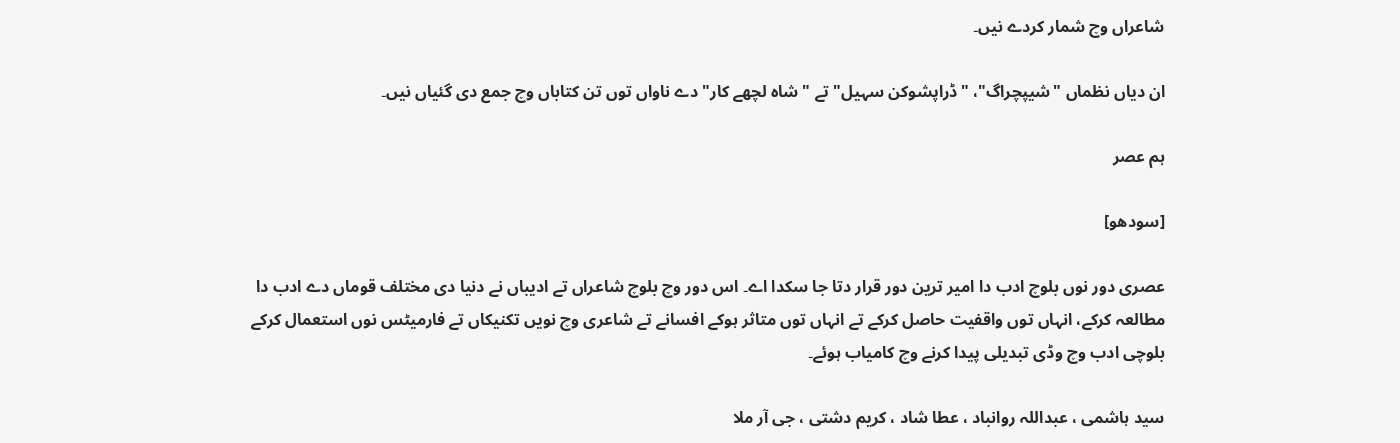شاعراں وچ شمار کردے نيں۔

ان دیاں نظماں "شیپچراگ"، "ڈراپشوکن سہیل" تے "شاہ لچھے کار" دے ناواں توں تن کتاباں وچ جمع دی گئیاں نيں۔

ہم عصر

[سودھو]

عصری دور نوں بلوچ ادب دا امیر ترین دور قرار دتا جا سکدا اے۔ اس دور وچ بلوچ شاعراں تے ادیباں نے دنیا دی مختلف قوماں دے ادب دا مطالعہ کرکے، انہاں توں واقفیت حاصل کرکے تے انہاں توں متاثر ہوکے افسانے تے شاعری وچ نويں تکنیکاں تے فارمیٹس نوں استعمال کرکے بلوچی ادب وچ وڈی تبدیلی پیدا کرنے وچ کامیاب ہوئے۔

سید ہاشمی ، عبداللہ روانباد ، عطا شاد ، کریم دشتی ، جی آر ملا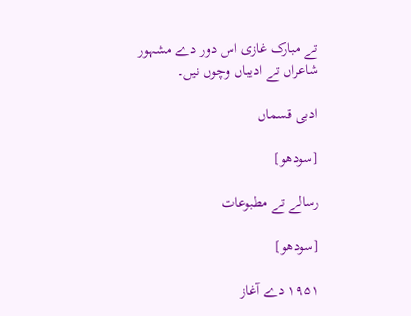تے مبارک غازی اس دور دے مشہور شاعراں تے ادیباں وچوں نيں۔

ادبی قسماں

[سودھو]

رسالے تے مطبوعات

[سودھو]

۱۹۵۱ دے آغاز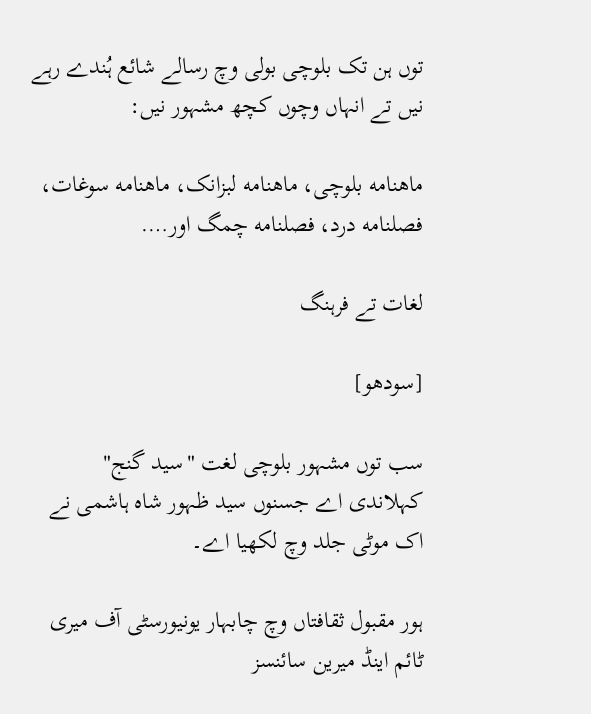توں ہن تک بلوچی بولی وچ رسالے شائع ہُندے رہے نيں تے انہاں وچوں کچھ مشہور نيں:

ماهنامه بلوچی، ماهنامه لبزانک، ماهنامه سوغات، فصلنامه درد، فصلنامه چمگ اور….

لغات تے فرہنگ

[سودھو]

سب توں مشہور بلوچی لغت "سید گنج" کہلاندی اے جسنوں سید ظہور شاہ ہاشمی نے اک موٹی جلد وچ لکھیا اے۔

ہور مقبول ثقافتاں وچ چابہار یونیورسٹی آف میری ٹائم اینڈ میرین سائنسز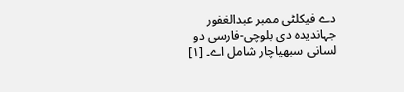دے فیکلٹی ممبر عبدالغفور جہاندیدہ دی بلوچی-فارسی دو لسانی سبھیاچار شامل اے۔ [۱]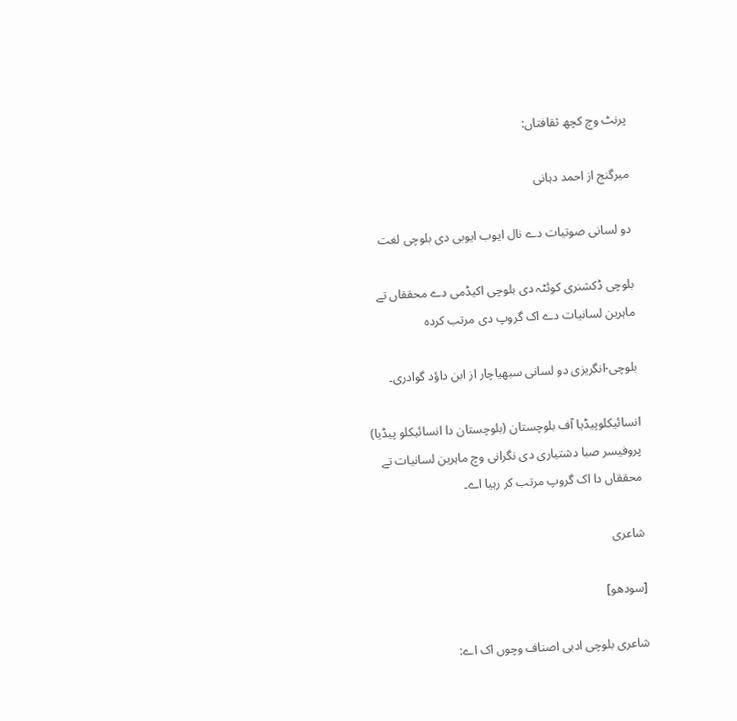پرنٹ وچ کچھ ثقافتاں:

میرگنج از احمد دہانی

دو لسانی صوتیات دے نال ایوب ایوبی دی بلوچی لغت

بلوچی ڈکشنری کوئٹہ دی بلوچی اکیڈمی دے محققاں تے ماہرین لسانیات دے اک گروپ دی مرتب کردہ

بلوچی-انگریزی دو لسانی سبھیاچار از ابن داؤد گوادری۔

انسائیکلوپیڈیا آف بلوچستان (بلوچستان دا انسائیکلو پیڈیا) پروفیسر صبا دشتیاری دی نگرانی وچ ماہرین لسانیات تے محققاں دا اک گروپ مرتب کر رہیا اے۔

شاعری

[سودھو]

شاعری بلوچی ادبی اصناف وچوں اک اے: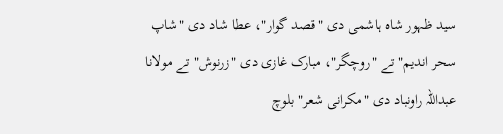سید ظہور شاہ ہاشمی دی "قصد گوار"، عطا شاد دی "شاپ سحر اندیم" تے "روچگر"، مبارک غازی دی "زرنوش" تے مولانا عبداللہ راونباد دی "مکرانی شعر" بلوچ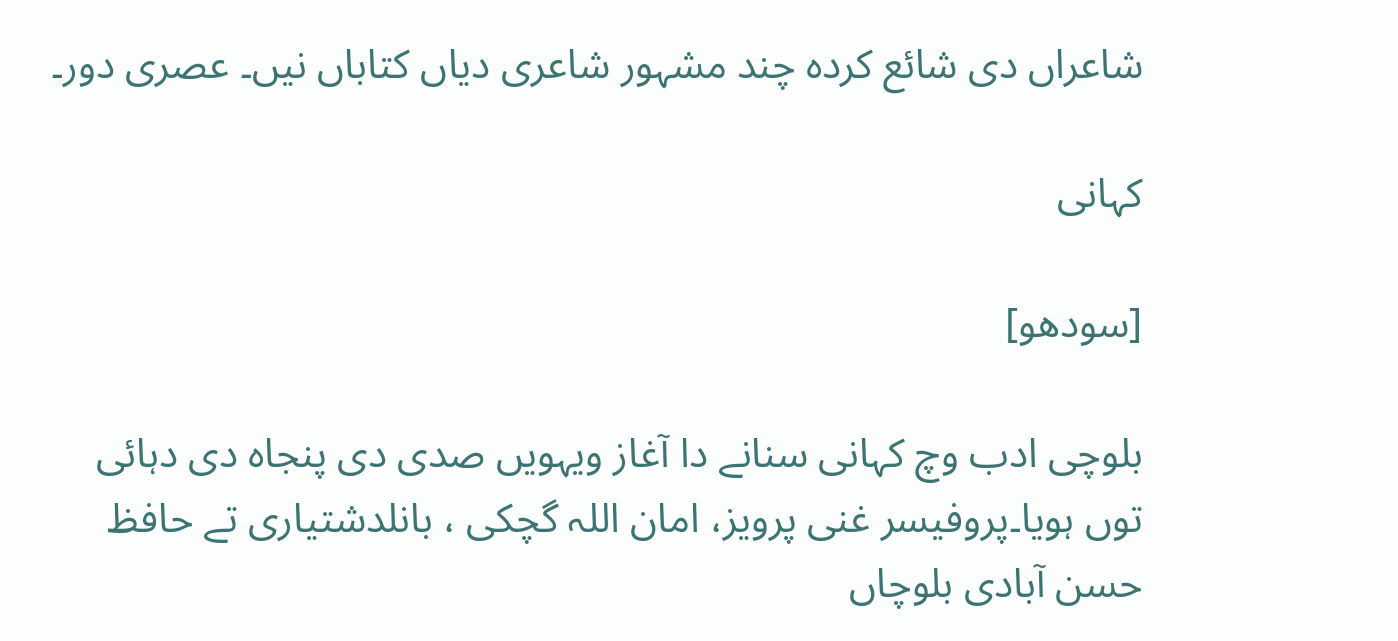شاعراں دی شائع کردہ چند مشہور شاعری دیاں کتاباں نيں۔ عصری دور۔

کہانی

[سودھو]

بلوچی ادب وچ کہانی سنانے دا آغاز ویہويں صدی دی پنجاہ دی دہائی توں ہويا۔پروفیسر غنی پرویز، امان اللہ گچکی ، بانلدشتیاری تے حافظ حسن آبادی بلوچاں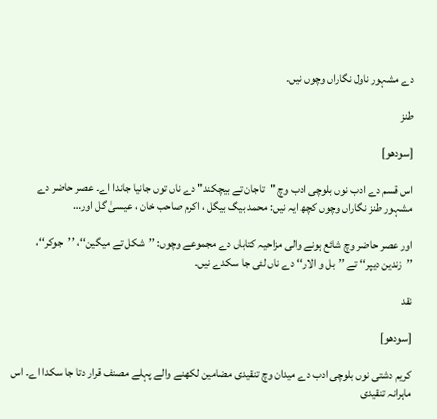دے مشہور ناول نگاراں وچوں نيں۔

طنز

[سودھو]

اس قسم دے ادب نوں بلوچی ادب وچ "تاجان تے بیچکند" دے ناں توں جانیا جاندا اے۔ عصر حاضر دے مشہور طنز نگاراں وچوں کچھ ایہ نيں: محمد بیگ بیگل ، اکرم صاحب خان ، عیسیٰ گل اور…

اور عصر حاضر وچ شائع ہونے والی مزاحیہ کتاباں دے مجموعے وچوں: ’’شکل تے میگین‘‘، ’’جوکر‘‘، ’’زندین دیپر‘‘ تے ’’بل و الار‘‘ دے ناں لئی جا سکدے نيں۔

نقد

[سودھو]

کریم دشتی نوں بلوچی ادب دے میدان وچ تنقیدی مضامین لکھنے والے پہلے مصنف قرار دتا جا سکدا اے۔ اس ماہرانہ تنقیدی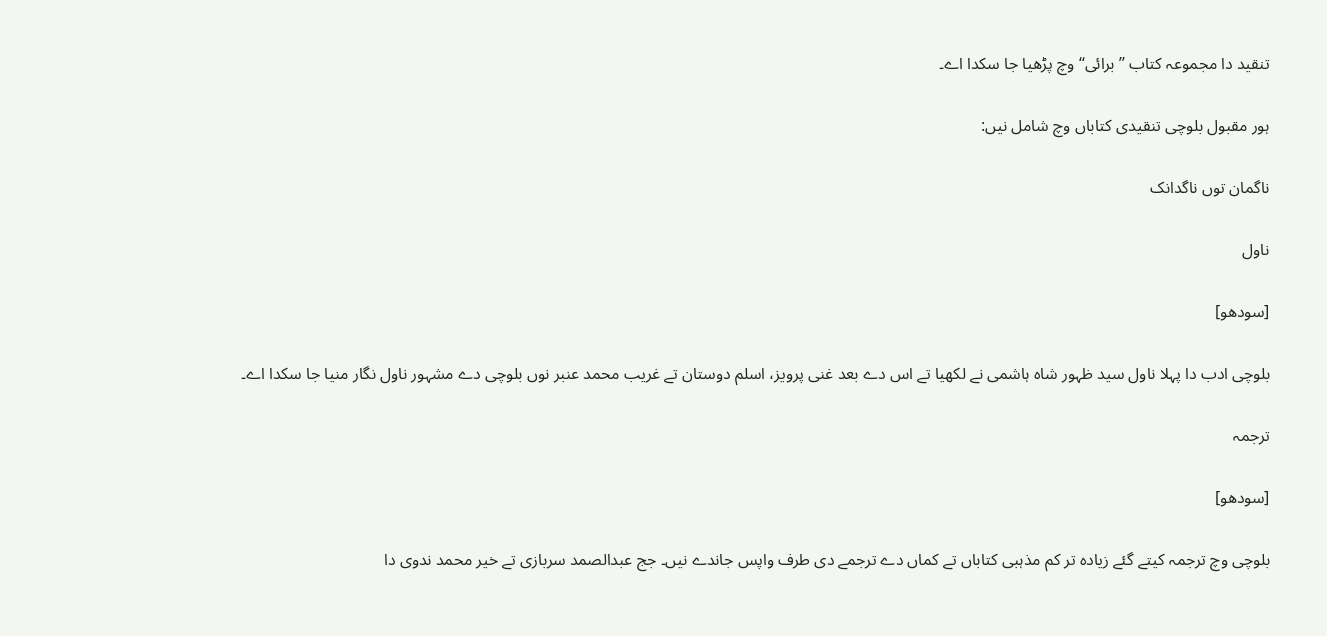تنقید دا مجموعہ کتاب ’’برائی‘‘ وچ پڑھیا جا سکدا اے۔

ہور مقبول بلوچی تنقیدی کتاباں وچ شامل نيں:

ناگمان توں ناگدانک

ناول

[سودھو]

بلوچی ادب دا پہلا ناول سید ظہور شاہ ہاشمی نے لکھیا تے اس دے بعد غنی پرویز، اسلم دوستان تے غریب محمد عنبر نوں بلوچی دے مشہور ناول نگار منیا جا سکدا اے۔

ترجمہ

[سودھو]

بلوچی وچ ترجمہ کيتے گئے زیادہ تر کم مذہبی کتاباں تے کماں دے ترجمے دی طرف واپس جاندے نيں۔ جج عبدالصمد سربازی تے خیر محمد ندوی دا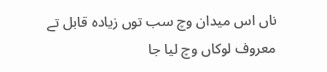ناں اس میدان وچ سب توں زیادہ قابل تے معروف لوکاں وچ لیا جا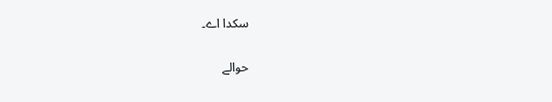سکدا اے۔

حوالے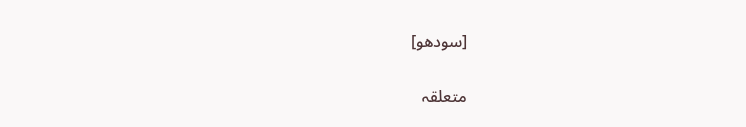[سودھو]

متعلقہ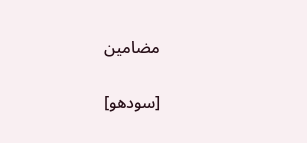مضامین

[سودھو]